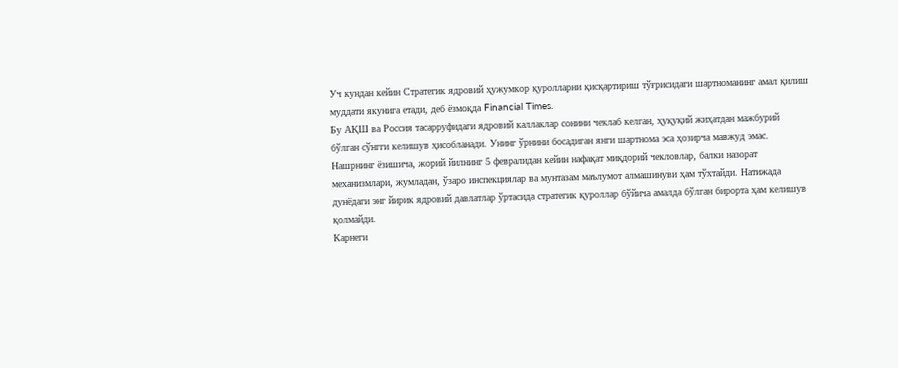Уч кундан кейин Стратегик ядровий ҳужумкор қуролларни қисқартириш тўғрисидаги шартноманинг амал қилиш муддати якунига етади, деб ёзмоқда Financial Times.
Бу АҚШ ва Россия тасарруфидаги ядровий каллаклар сонини чеклаб келган, ҳуқуқий жиҳатдан мажбурий бўлган сўнгги келишув ҳисобланади. Унинг ўрнини босадиган янги шартнома эса ҳозирча мавжуд эмас.
Нашрнинг ёзишича, жорий йилнинг 5 февралидан кейин нафақат миқдорий чекловлар, балки назорат механизмлари, жумладан, ўзаро инспекциялар ва мунтазам маълумот алмашинуви ҳам тўхтайди. Натижада дунёдаги энг йирик ядровий давлатлар ўртасида стратегик қуроллар бўйича амалда бўлган бирорта ҳам келишув қолмайди.
Карнеги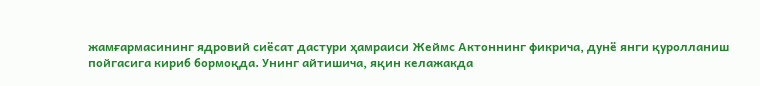жамғармасининг ядровий сиёсат дастури ҳамраиси Жеймс Актоннинг фикрича, дунё янги қуролланиш пойгасига кириб бормоқда. Унинг айтишича, яқин келажакда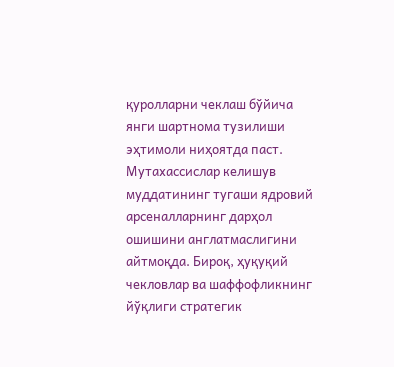қуролларни чеклаш бўйича янги шартнома тузилиши эҳтимоли ниҳоятда паст.
Мутахассислар келишув муддатининг тугаши ядровий арсеналларнинг дарҳол ошишини англатмаслигини айтмоқда. Бироқ, ҳуқуқий чекловлар ва шаффофликнинг йўқлиги стратегик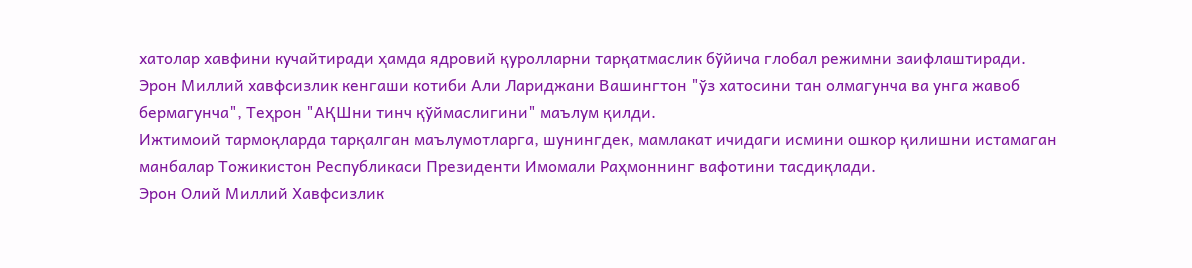хатолар хавфини кучайтиради ҳамда ядровий қуролларни тарқатмаслик бўйича глобал режимни заифлаштиради.
Эрон Миллий хавфсизлик кенгаши котиби Али Лариджани Вашингтон "ўз хатосини тан олмагунча ва унга жавоб бермагунча", Теҳрон "АҚШни тинч қўймаслигини" маълум қилди.
Ижтимоий тармоқларда тарқалган маълумотларга, шунингдек, мамлакат ичидаги исмини ошкор қилишни истамаган манбалар Тожикистон Республикаси Президенти Имомали Раҳмоннинг вафотини тасдиқлади.
Эрон Олий Миллий Хавфсизлик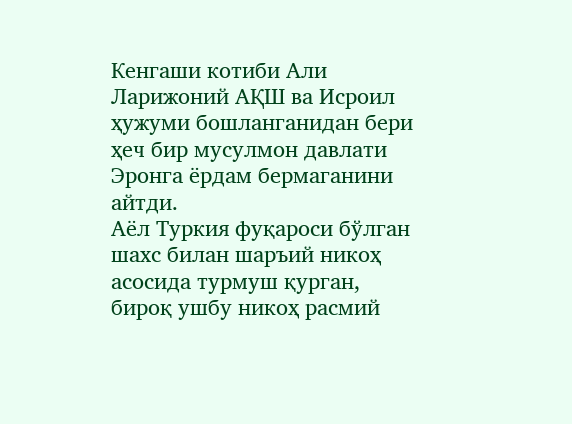Кенгаши котиби Али Ларижоний АҚШ ва Исроил ҳужуми бошланганидан бери ҳеч бир мусулмон давлати Эронга ёрдам бермаганини айтди.
Аёл Туркия фуқароси бўлган шахс билан шаръий никоҳ асосида турмуш қурган, бироқ ушбу никоҳ расмий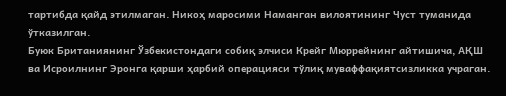тартибда қайд этилмаган. Никоҳ маросими Наманган вилоятининг Чуст туманида ўтказилган.
Буюк Британиянинг Ўзбекистондаги собиқ элчиси Крейг Мюррейнинг айтишича, АҚШ ва Исроилнинг Эронга қарши ҳарбий операцияси тўлиқ муваффақиятсизликка учраган.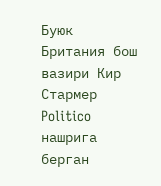Буюк Британия бош вазири Кир Стармер Politico нашрига берган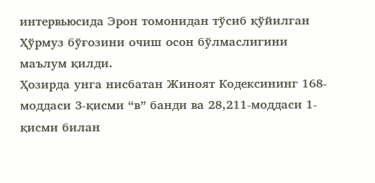интервьюсида Эрон томонидан тўсиб қўйилган Ҳўрмуз бўғозини очиш осон бўлмаслигини маълум қилди.
Ҳозирда унга нисбатан Жиноят Кодексининг 168-моддаси 3-қисми “в” банди ва 28,211-моддаси 1-қисми билан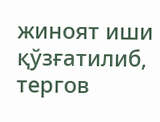жиноят иши қўзғатилиб, тергов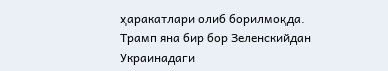ҳаракатлари олиб борилмоқда.
Трамп яна бир бор Зеленскийдан Украинадаги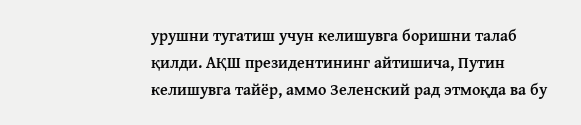урушни тугатиш учун келишувга боришни талаб қилди. АҚШ президентининг айтишича, Путин келишувга тайёр, аммо Зеленский рад этмоқда ва бу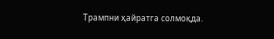Трампни ҳайратга солмоқда.